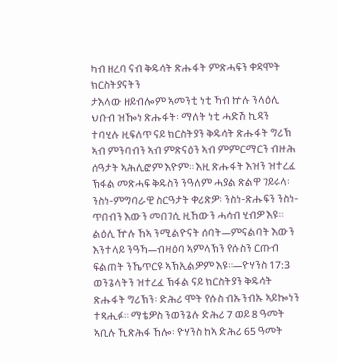ካብ ዘረባ ናብ ቅዱሳት ጽሑፋት ምጽሓፍን ቀዳሞት ክርስትያናትን
ታእላው ዘይብሎም ኣመንቲ ነቲ ኻብ ኵሉ ንላዕሊ ህቡብ ዝዀነ ጽሑፋት፡ ማለት ነቲ ሓድሽ ኪዳን ተባሂሉ ዚፍለጥ ናይ ክርስትያን ቅዱሳት ጽሑፋት ግሪኽ ኣብ ምንባብን ኣብ ምጽናዕን ኣብ ምምርማርን ብዙሕ ሰዓታት ኣሕሊፎም እዮም። እዚ ጽሑፋት እዝን ዝተረፈ ኽፋል መጽሓፍ ቅዱስን ንዓለም ሓያል ጽልዋ ገይሩላ፡ ንስነ-ምግባራዊ ስርዓታት ቀሪጽዎ፡ ንስነ-ጽሑፍን ንስነ-ጥበብን እውን መበገሲ ዚኸውን ሓሳብ ሂብዎ እዩ። ልዕሊ ዅሉ ኸኣ ንሚልዮናት ሰባት—ምናልባት እውን እንተላይ ንዓኻ—ብዛዕባ ኣምላኽን የሱስን ርጡብ ፍልጠት ንኼጥርዩ ኣኽኢልዎም እዩ።—ዮሃንስ 17:3
ወንጌላትን ዝተረፈ ኽፋል ናይ ክርስትያን ቅዱሳት ጽሑፋት ግሪኽን፡ ድሕሪ ሞት የሱስ ብኡንብኡ ኣይኰነን ተጻሒፉ። ማቴዎስ ንወንጌሉ ድሕሪ 7 ወይ 8 ዓመት ኣቢሉ ኺጽሕፋ ኸሎ፡ ዮሃንስ ከኣ ድሕሪ 65 ዓመት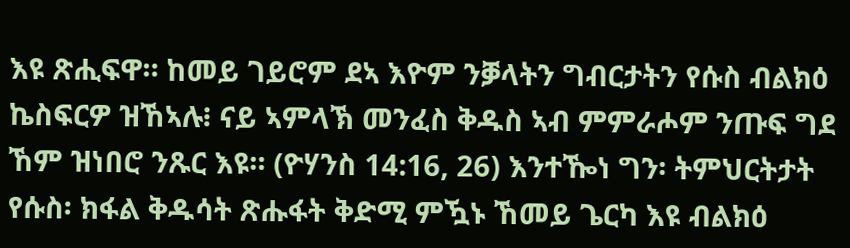እዩ ጽሒፍዋ። ከመይ ገይሮም ደኣ እዮም ንቓላትን ግብርታትን የሱስ ብልክዕ ኬስፍርዎ ዝኸኣሉ፧ ናይ ኣምላኽ መንፈስ ቅዱስ ኣብ ምምራሖም ንጡፍ ግደ ኸም ዝነበሮ ንጹር እዩ። (ዮሃንስ 14:16, 26) እንተዀነ ግን፡ ትምህርትታት የሱስ፡ ክፋል ቅዱሳት ጽሑፋት ቅድሚ ምዃኑ ኸመይ ጌርካ እዩ ብልክዕ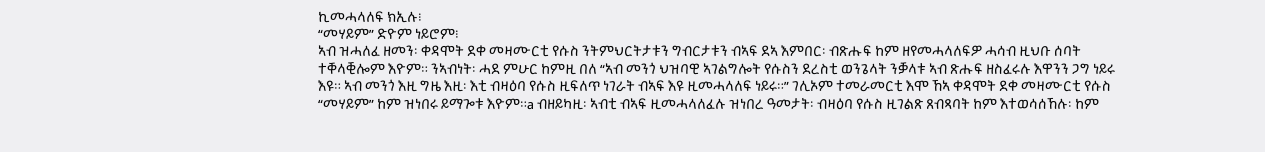ኪመሓላለፍ ክኢሉ፧
“መሃይም” ድዮም ነይሮም፧
ኣብ ዝሓለፈ ዘመን፡ ቀዳሞት ደቀ መዛሙርቲ የሱስ ንትምህርትታቱን ግብርታቱን ብኣፍ ደኣ እምበር፡ ብጽሑፍ ከም ዘየመሓላለፍዎ ሓሳብ ዚህቡ ሰባት ተቐላቒሎም እዮም። ንኣብነት፡ ሓደ ምሁር ከምዚ በለ “ኣብ መንጎ ህዝባዊ ኣገልግሎት የሱስን ደረስቲ ወንጌላት ንቓላቱ ኣብ ጽሑፍ ዘስፈሩሉ እዋንን ጋግ ነይሩ እዩ። ኣብ መንጎ እዚ ግዜ እዚ፡ እቲ ብዛዕባ የሱስ ዚፍለጥ ነገራት ብኣፍ እዩ ዚመሓላለፍ ነይሩ።” ገሊኦም ተመራመርቲ እሞ ኸኣ ቀዳሞት ደቀ መዛሙርቲ የሱስ “መሃይም” ከም ዝነበሩ ይማጐቱ እዮም።a ብዘይካዚ፡ ኣብቲ ብኣፍ ዚመሓላለፈሉ ዝነበረ ዓመታት፡ ብዛዕባ የሱስ ዚገልጽ ጸብጻባት ከም እተወሳሰኸሉ፡ ከም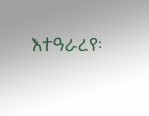እተዓራረየ፡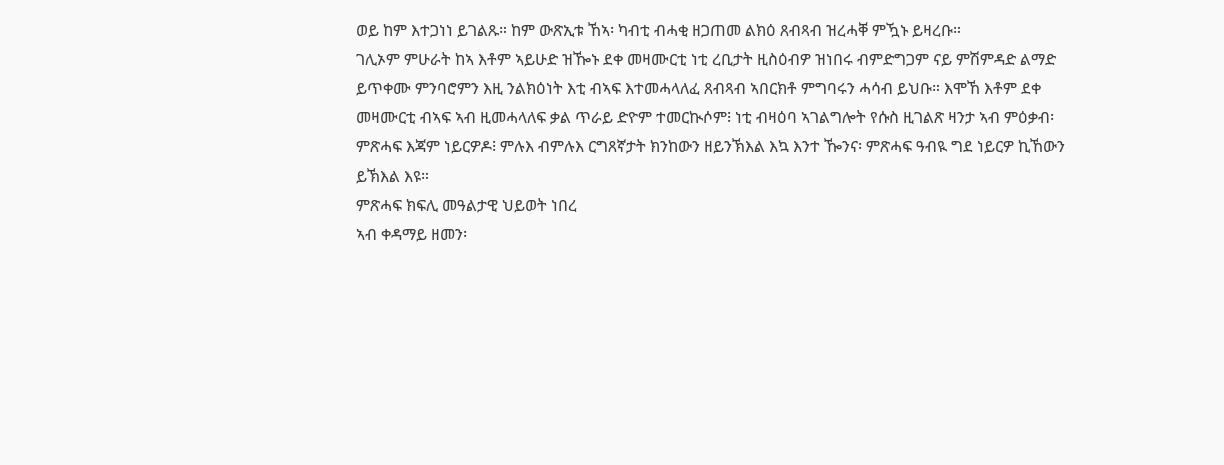ወይ ከም እተጋነነ ይገልጹ። ከም ውጽኢቱ ኸኣ፡ ካብቲ ብሓቂ ዘጋጠመ ልክዕ ጸብጻብ ዝረሓቐ ምዃኑ ይዛረቡ።
ገሊኦም ምሁራት ከኣ እቶም ኣይሁድ ዝዀኑ ደቀ መዛሙርቲ ነቲ ረቢታት ዚስዕብዎ ዝነበሩ ብምድግጋም ናይ ምሽምዳድ ልማድ ይጥቀሙ ምንባሮምን እዚ ንልክዕነት እቲ ብኣፍ እተመሓላለፈ ጸብጻብ ኣበርክቶ ምግባሩን ሓሳብ ይህቡ። እሞኸ እቶም ደቀ መዛሙርቲ ብኣፍ ኣብ ዚመሓላለፍ ቃል ጥራይ ድዮም ተመርኲሶም፧ ነቲ ብዛዕባ ኣገልግሎት የሱስ ዚገልጽ ዛንታ ኣብ ምዕቃብ፡ ምጽሓፍ እጃም ነይርዎዶ፧ ምሉእ ብምሉእ ርግጸኛታት ክንከውን ዘይንኽእል እኳ እንተ ዀንና፡ ምጽሓፍ ዓብዪ ግደ ነይርዎ ኪኸውን ይኽእል እዩ።
ምጽሓፍ ክፍሊ መዓልታዊ ህይወት ነበረ
ኣብ ቀዳማይ ዘመን፡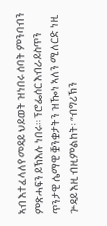ኣብ እተፈላለየ መዳይ ህይወት ዝነበሩ ሰባት ምንባብን ምጽሓፍን ይኽእሉ ነበሩ። ፕሮፌሰር እብራይስጥን ጥንታዊ ሴማዊ ቛንቋታትን ዝዀነ ኣለን ሚለርድ ነዚ ጕዳይ እዚ ብዚምልከት፡ “ብግሪኽን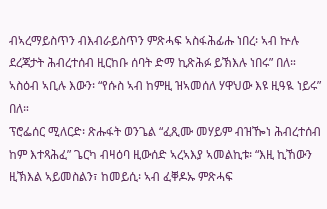ብኣረማይስጥን ብእብራይስጥን ምጽሓፍ ኣስፋሕፊሑ ነበረ፡ ኣብ ኵሉ ደረጃታት ሕብረተሰብ ዚርከቡ ሰባት ድማ ኪጽሕፉ ይኽእሉ ነበሩ” በለ። ኣስዕብ ኣቢሉ እውን፡ “የሱስ ኣብ ከምዚ ዝኣመሰለ ሃዋህው እዩ ዚዓዪ ነይሩ” በለ።
ፕሮፌሰር ሚለርድ፡ ጽሑፋት ወንጌል “ፈጺሙ መሃይም ብዝዀነ ሕብረተሰብ ከም እተጻሕፈ” ጌርካ ብዛዕባ ዚውሰድ ኣረኣእያ ኣመልኪቱ፡ “እዚ ኪኸውን ዚኽእል ኣይመስልን፣ ከመይሲ፡ ኣብ ፈቐዶኡ ምጽሓፍ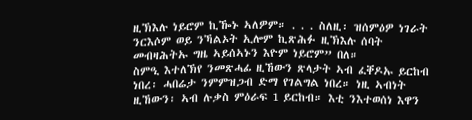ዚኽእሉ ነይሮም ኪዀኑ ኣለዎም። . . . ስለዚ፡ ዝሰምዕዎ ነገራት ንርእሶም ወይ ንኻልኦት ኢሎም ኪጽሕፉ ዚኽእሉ ሰባት መብዛሕትኡ ግዜ ኣይሰኣኑን እዮም ነይሮም” በለ።
ስምዒ እተለኽየ ንመጽሓፊ ዚኸውን ጽላታት ኣብ ፈቐዶኡ ይርከብ ነበረ፡ ሓበሬታ ንምምዝጋብ ድማ የገልግል ነበረ። ነዚ ኣብነት ዚኸውን፡ ኣብ ሉቃስ ምዕራፍ 1 ይርከብ። እቲ ንእተወሰነ እዋን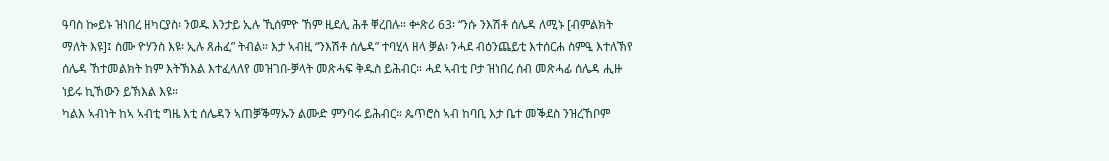ዓባስ ኰይኑ ዝነበረ ዘካርያስ፡ ንወዱ እንታይ ኢሉ ኺሰምዮ ኸም ዚደሊ ሕቶ ቐረበሉ። ቍጽሪ 63፡ “ንሱ ንእሽቶ ሰሌዳ ለሚኑ [ብምልክት ማለት እዩ]፤ ስሙ ዮሃንስ እዩ፡ ኢሉ ጸሐፈ” ትብል። እታ ኣብዚ “ንእሽቶ ሰሌዳ” ተባሂላ ዘላ ቓል፡ ንሓደ ብዕንጨይቲ እተሰርሐ ስምዒ እተለኽየ ሰሌዳ ኸተመልክት ከም እትኽእል እተፈላለየ መዝገበ-ቓላት መጽሓፍ ቅዱስ ይሕብር። ሓደ ኣብቲ ቦታ ዝነበረ ሰብ መጽሓፊ ሰሌዳ ሒዙ ነይሩ ኪኸውን ይኽእል እዩ።
ካልእ ኣብነት ከኣ ኣብቲ ግዜ እቲ ሰሌዳን ኣጠቓቕማኡን ልሙድ ምንባሩ ይሕብር። ጴጥሮስ ኣብ ከባቢ እታ ቤተ መቕደስ ንዝረኸቦም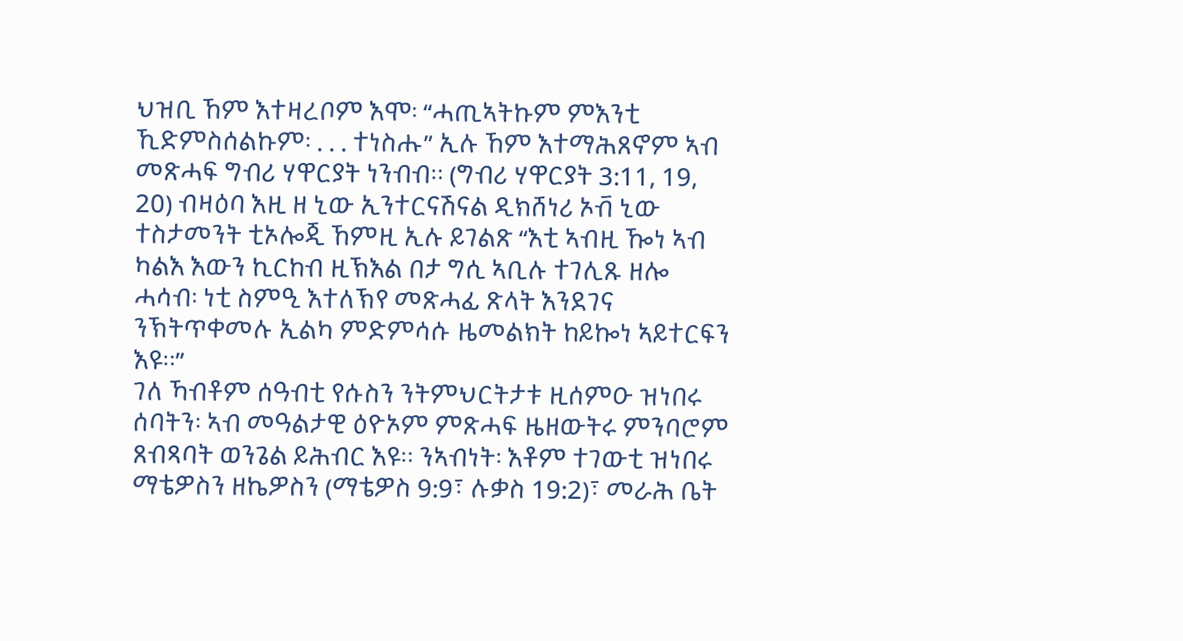ህዝቢ ኸም እተዛረቦም እሞ፡ “ሓጢኣትኩም ምእንቲ ኺድምስሰልኩም፡ . . . ተነስሑ” ኢሉ ኸም እተማሕጸኖም ኣብ መጽሓፍ ግብሪ ሃዋርያት ነንብብ። (ግብሪ ሃዋርያት 3:11, 19, 20) ብዛዕባ እዚ ዘ ኒው ኢንተርናሽናል ዲክሸነሪ ኦቭ ኒው ተስታመንት ቲኦሎጂ ኸምዚ ኢሉ ይገልጽ “እቲ ኣብዚ ዀነ ኣብ ካልእ እውን ኪርከብ ዚኽእል በታ ግሲ ኣቢሉ ተገሊጹ ዘሎ ሓሳብ፡ ነቲ ስምዒ እተለኽየ መጽሓፊ ጽላት እንደገና ንኽትጥቀመሉ ኢልካ ምድምሳሱ ዜመልክት ከይኰነ ኣይተርፍን እዩ።”
ገለ ኻብቶም ሰዓብቲ የሱስን ንትምህርትታቱ ዚሰምዑ ዝነበሩ ሰባትን፡ ኣብ መዓልታዊ ዕዮኦም ምጽሓፍ ዜዘውትሩ ምንባሮም ጸብጻባት ወንጌል ይሕብር እዩ። ንኣብነት፡ እቶም ተገውቲ ዝነበሩ ማቴዎስን ዘኬዎስን (ማቴዎስ 9:9፣ ሉቃስ 19:2)፣ መራሕ ቤት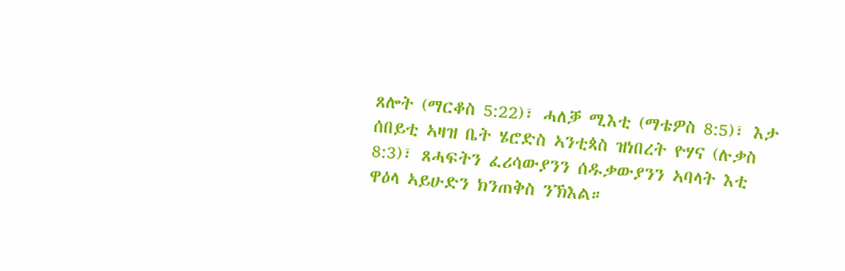ጸሎት (ማርቆስ 5:22)፣ ሓለቓ ሚእቲ (ማቴዎስ 8:5)፣ እታ ሰበይቲ ኣዛዝ ቤት ሄሮድስ ኣንቲጳስ ዝነበረት ዮሃና (ሉቃስ 8:3)፣ ጸሓፍትን ፈሪሳውያንን ሰዱቃውያንን ኣባላት እቲ ዋዕላ ኣይሁድን ክንጠቅስ ንኽእል።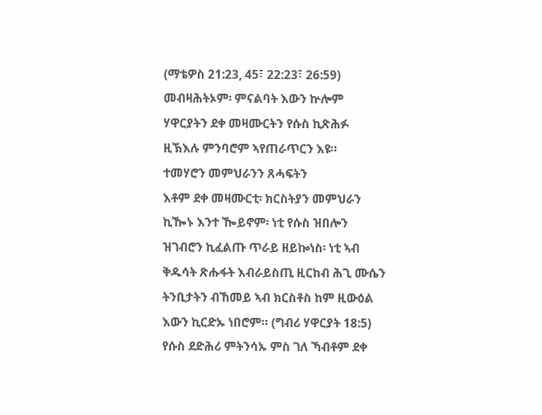(ማቴዎስ 21:23, 45፣ 22:23፣ 26:59) መብዛሕትኦም፡ ምናልባት እውን ኵሎም ሃዋርያትን ደቀ መዛሙርትን የሱስ ኪጽሕፉ ዚኽእሉ ምንባሮም ኣየጠራጥርን እዩ።
ተመሃሮን መምህራንን ጸሓፍትን
እቶም ደቀ መዛሙርቲ፡ ክርስትያን መምህራን ኪዀኑ እንተ ዀይኖም፡ ነቲ የሱስ ዝበሎን ዝገብሮን ኪፈልጡ ጥራይ ዘይኰነስ፡ ነቲ ኣብ ቅዱሳት ጽሑፋት እብራይስጢ ዚርከብ ሕጊ ሙሴን ትንቢታትን ብኸመይ ኣብ ክርስቶስ ከም ዚውዕል እውን ኪርድኡ ነበሮም። (ግብሪ ሃዋርያት 18:5) የሱስ ደድሕሪ ምትንሳኡ ምስ ገለ ኻብቶም ደቀ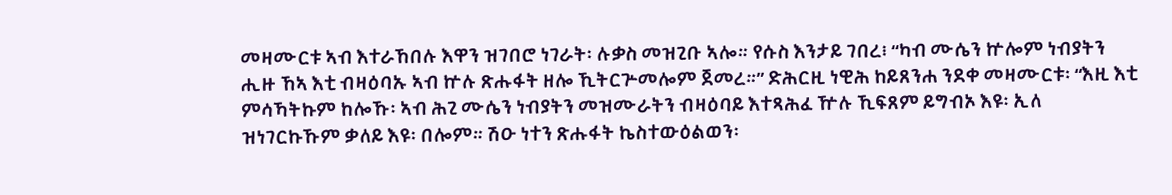መዛሙርቱ ኣብ እተራኸበሉ እዋን ዝገበሮ ነገራት፡ ሉቃስ መዝጊቡ ኣሎ። የሱስ እንታይ ገበረ፧ “ካብ ሙሴን ኵሎም ነብያትን ሒዙ ኸኣ እቲ ብዛዕባኡ ኣብ ኵሉ ጽሑፋት ዘሎ ኺትርጕመሎም ጀመረ።” ድሕርዚ ነዊሕ ከይጸንሐ ንደቀ መዛሙርቱ፡ “እዚ እቲ ምሳኻትኩም ከሎኹ፡ ኣብ ሕጊ ሙሴን ነብያትን መዝሙራትን ብዛዕባይ እተጻሕፈ ዅሉ ኺፍጸም ይግብኦ እዩ፡ ኢለ ዝነገርኩኹም ቃለይ እዩ፡ በሎም። ሽዑ ነተን ጽሑፋት ኬስተውዕልወን፡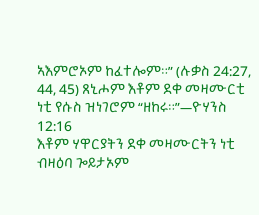ኣእምሮኦም ከፈተሎም።” (ሉቃስ 24:27, 44, 45) ጸኒሖም እቶም ደቀ መዛሙርቲ ነቲ የሱስ ዝነገሮም “ዘከሩ።”—ዮሃንስ 12:16
እቶም ሃዋርያትን ደቀ መዛሙርትን ነቲ ብዛዕባ ጐይታኦም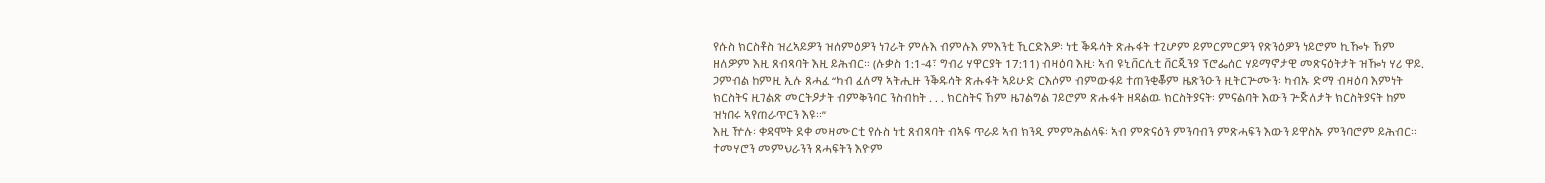የሱስ ክርስቶስ ዝረኣይዎን ዝሰምዕዎን ነገራት ምሉእ ብምሉእ ምእንቲ ኺርድእዎ፡ ነቲ ቕዱሳት ጽሑፋት ተጊሆም ይምርምርዎን የጽንዕዎን ነይሮም ኪዀኑ ኸም ዘለዎም እዚ ጸብጻባት እዚ ይሕብር። (ሉቃስ 1:1-4፣ ግብሪ ሃዋርያት 17:11) ብዛዕባ እዚ፡ ኣብ ዩኒቨርሲቲ ቨርጂንያ ፕሮፌሰር ሃይማኖታዊ መጽናዕትታት ዝዀነ ሃሪ ዋይ. ጋምብል ከምዚ ኢሉ ጸሓፈ “ካብ ፈለማ ኣትሒዙ ንቕዱሳት ጽሑፋት ኣይሁድ ርእሶም ብምውፋይ ተጠንቂቖም ዜጽንዑን ዚትርጕሙን፡ ካብኡ ድማ ብዛዕባ እምነት ክርስትና ዚገልጽ መርትዖታት ብምቅንባር ንስብከት . . . ክርስትና ኸም ዜገልግል ገይሮም ጽሑፋት ዘዳልዉ ክርስትያናት፡ ምናልባት እውን ጕጅለታት ክርስትያናት ከም ዝነበሩ ኣየጠራጥርን እዩ።”
እዚ ዅሉ፡ ቀዳሞት ደቀ መዛሙርቲ የሱስ ነቲ ጸብጻባት ብኣፍ ጥራይ ኣብ ክንዲ ምምሕልላፍ፡ ኣብ ምጽናዕን ምንባብን ምጽሓፍን እውን ይዋስኡ ምንባሮም ይሕብር። ተመሃሮን መምህራንን ጸሓፍትን እዮም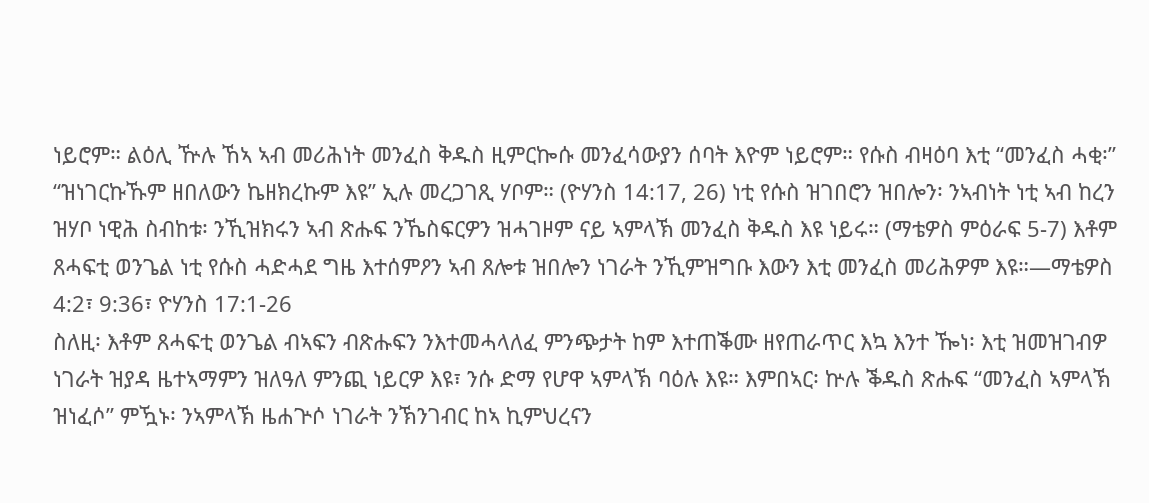ነይሮም። ልዕሊ ዅሉ ኸኣ ኣብ መሪሕነት መንፈስ ቅዱስ ዚምርኰሱ መንፈሳውያን ሰባት እዮም ነይሮም። የሱስ ብዛዕባ እቲ “መንፈስ ሓቂ፡” “ዝነገርኩኹም ዘበለውን ኬዘክረኩም እዩ” ኢሉ መረጋገጺ ሃቦም። (ዮሃንስ 14:17, 26) ነቲ የሱስ ዝገበሮን ዝበሎን፡ ንኣብነት ነቲ ኣብ ከረን ዝሃቦ ነዊሕ ስብከቱ፡ ንኺዝክሩን ኣብ ጽሑፍ ንኼስፍርዎን ዝሓገዞም ናይ ኣምላኽ መንፈስ ቅዱስ እዩ ነይሩ። (ማቴዎስ ምዕራፍ 5-7) እቶም ጸሓፍቲ ወንጌል ነቲ የሱስ ሓድሓደ ግዜ እተሰምዖን ኣብ ጸሎቱ ዝበሎን ነገራት ንኺምዝግቡ እውን እቲ መንፈስ መሪሕዎም እዩ።—ማቴዎስ 4:2፣ 9:36፣ ዮሃንስ 17:1-26
ስለዚ፡ እቶም ጸሓፍቲ ወንጌል ብኣፍን ብጽሑፍን ንእተመሓላለፈ ምንጭታት ከም እተጠቕሙ ዘየጠራጥር እኳ እንተ ዀነ፡ እቲ ዝመዝገብዎ ነገራት ዝያዳ ዜተኣማምን ዝለዓለ ምንጪ ነይርዎ እዩ፣ ንሱ ድማ የሆዋ ኣምላኽ ባዕሉ እዩ። እምበኣር፡ ኵሉ ቕዱስ ጽሑፍ “መንፈስ ኣምላኽ ዝነፈሶ” ምዃኑ፡ ንኣምላኽ ዜሐጕሶ ነገራት ንኽንገብር ከኣ ኪምህረናን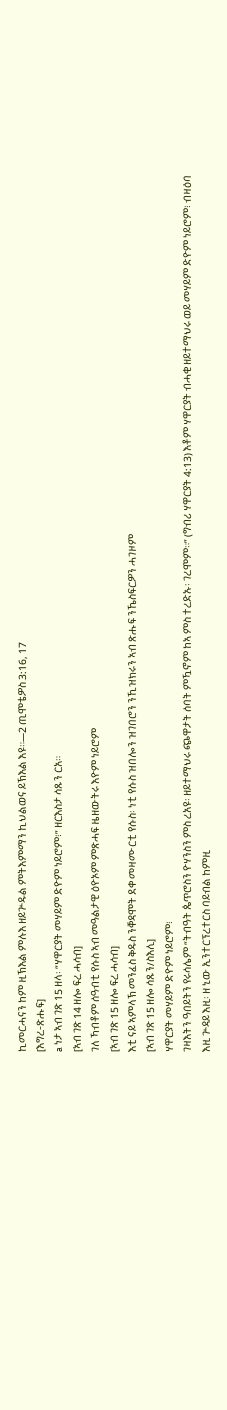ኪመርሓናን ከም ዚኽእል ምሉእ ዘይጕዱል ምትእምማን ኪህልወና ይኽእል እዩ።—2 ጢሞቴዎስ 3:16, 17
[እግረ-ጽሑፍ]
a ነታ ኣብ ገጽ 15 ዘላ፡ “ሃዋርያት መሃይም ድዮም ነይሮም፧” ዘርእስታ ሳጹን ርአ።
[ኣብ ገጽ 14 ዘሎ ፍረ ሓሳብ]
ገለ ኻብቶም ሰዓብቲ የሱስ ኣብ መዓልታዊ ዕዮኦም ምጽሓፍ ዜዘውትሩ እዮም ነይሮም
[ኣብ ገጽ 15 ዘሎ ፍረ ሓሳብ]
እቲ ናይ ኣምላኽ መንፈስ ቅዱስ ንቐዳሞት ደቀ መዛሙርቲ የሱስ፡ ነቲ የሱስ ዝበሎን ዝገበሮን ንኺዝክሩን ኣብ ጽሑፍ ንኼስፍርዎን ሓገዞም
[ኣብ ገጽ 15 ዘሎ ሳጹን/ስእሊ]
ሃዋርያት መሃይም ድዮም ነይሮም፧
ገዛእትን ዓበይትን የሩሳሌም “ትብዓት ጴጥሮስን ዮሃንስን ምስ ረአዩ፡ ዘይተማህሩ ጭዋታት ሰባት ምዃኖም ከኣ ምስ ተረድኡ፡ ገረሞም።” (ግብሪ ሃዋርያት 4:13) እቶም ሃዋርያት ብሓቂ ዘይተማህሩ ወይ መሃይም ድዮም ነይሮም፧ ብዛዕባ እዚ ጕዳይ እዚ፡ ዘ ኒው ኢንተርፕረተርስ ባይብል ከምዚ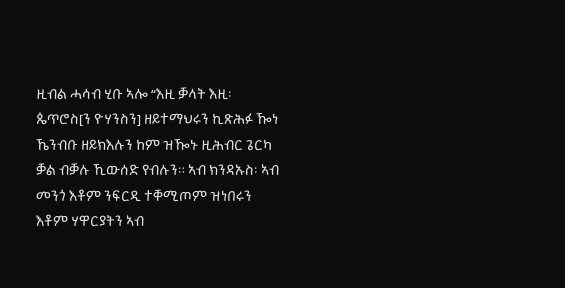ዚብል ሓሳብ ሂቡ ኣሎ “እዚ ቓላት እዚ፡ ጴጥሮስ[ን ዮሃንስን] ዘይተማህሩን ኪጽሕፉ ዀነ ኼንብቡ ዘይክእሉን ከም ዝዀኑ ዚሕብር ጌርካ ቓል ብቓሉ ኺውሰድ የብሉን። ኣብ ክንዳኡስ፡ ኣብ መንጎ እቶም ንፍርዲ ተቐሚጦም ዝነበሩን እቶም ሃዋርያትን ኣብ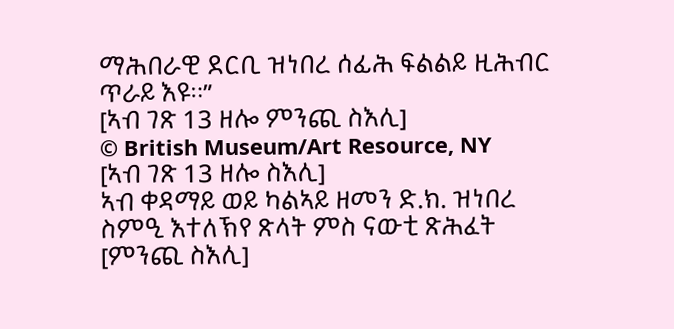ማሕበራዊ ደርቢ ዝነበረ ሰፊሕ ፍልልይ ዚሕብር ጥራይ እዩ።”
[ኣብ ገጽ 13 ዘሎ ምንጪ ስእሊ]
© British Museum/Art Resource, NY
[ኣብ ገጽ 13 ዘሎ ስእሊ]
ኣብ ቀዳማይ ወይ ካልኣይ ዘመን ድ.ክ. ዝነበረ ስምዒ እተለኽየ ጽላት ምስ ናውቲ ጽሕፈት
[ምንጪ ስእሊ]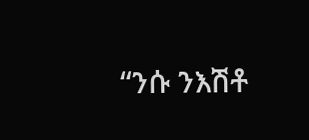“ንሱ ንእሽቶ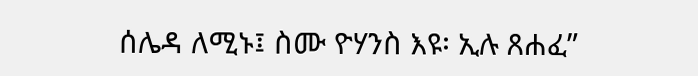ሰሌዳ ለሚኑ፤ ስሙ ዮሃንስ እዩ፡ ኢሉ ጸሐፈ”